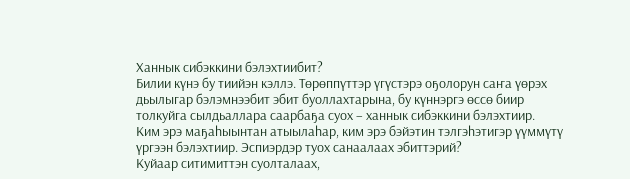Ханнык сибэккини бэлэхтиибит?
Билии күнэ бу тиийэн кэллэ. Төрөппүттэр үгүстэрэ оҕолорун саҥа үөрэх дьылыгар бэлэмнээбит эбит буоллахтарына, бу күннэргэ өссө биир толкуйга сылдьаллара саарбаҕа суох – ханнык сибэккини бэлэхтиир.
Ким эрэ маҕаһыынтан атыылаһар, ким эрэ бэйэтин тэлгэһэтигэр үүммүтү үргээн бэлэхтиир. Эспиэрдэр туох санаалаах эбиттэрий?
Куйаар ситимиттэн суолталаах,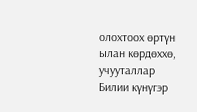олохтоох өртүн ылан көрдөххө, учууталлар Билии күнүгэр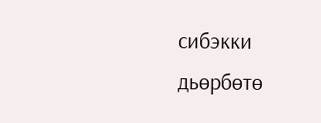сибэкки дьөрбөтө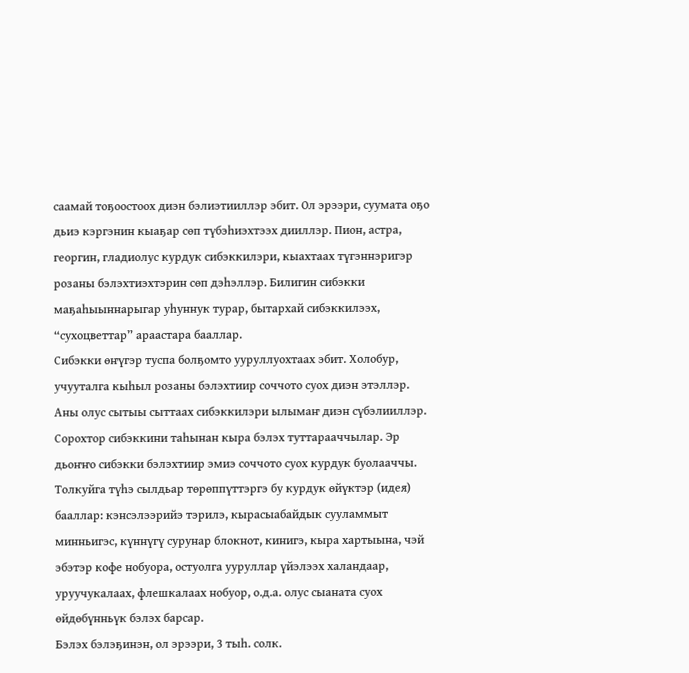саамай тоҕоостоох диэн бэлиэтииллэр эбит. Ол эрээри, суумата оҕо дьиэ кэргэнин кыаҕар сөп түбэһиэхтээх дииллэр. Пион, астра, георгин, гладиолус курдук сибэккилэри, кыахтаах түгэннэригэр розаны бэлэхтиэхтэрин сөп дэһэллэр. Билигин сибэкки маҕаһыыннарыгар уһуннук турар, бытархай сибэккилээх, “сухоцветтар” араастара бааллар.
Сибэкки өҥүгэр туспа болҕомто ууруллуохтаах эбит. Холобур, учууталга кыһыл розаны бэлэхтиир соччото суох диэн этэллэр. Аны олус сытыы сыттаах сибэккилэри ылымаҥ диэн сүбэлииллэр.
Сорохтор сибэккини таһынан кыра бэлэх туттарааччылар. Эр дьоҥҥо сибэкки бэлэхтиир эмиэ соччото суох курдук буолааччы. Толкуйга түһэ сылдьар төрөппүттэргэ бу курдук өйүктэр (идея) бааллар: кэнсэлээрийэ тэрилэ, кырасыабайдык сууламмыт минньигэс, күннүгү сурунар блокнот, кинигэ, кыра хартыына, чэй эбэтэр кофе нобуора, остуолга ууруллар үйэлээх халандаар, уруучукалаах, флешкалаах нобуор, о.д.а. олус сыаната суох өйдөбүнньүк бэлэх барсар.
Бэлэх бэлэҕинэн, ол эрээри, 3 тыһ. солк.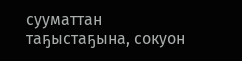сууматтан таҕыстаҕына, сокуон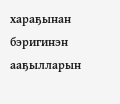хараҕынан бэригинэн ааҕылларын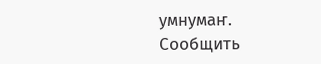умнумаҥ.
Сообщить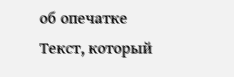об опечатке
Текст, который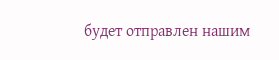будет отправлен нашим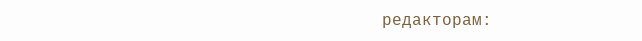редакторам: